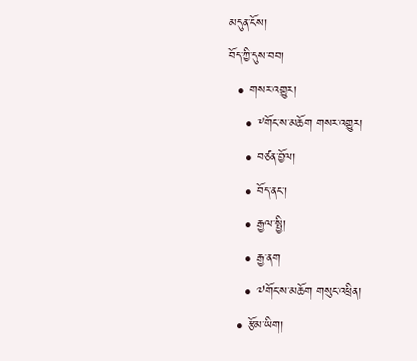མདུན་ངོས།
བོད་ཀྱི་དུས་བབ།
  • གསར་འགྱུར།
    • ༸གོང་ས་མཆོག གསར་འགྱུར།
    • བཙན་བྱོལ།
    • བོད་ནང་།
    • རྒྱལ་སྤྱི།
    • རྒྱ་ནག
    • ༧གོང་ས་མཆོག གསུང་འཕྲིན།
  • རྩོམ་ཡིག།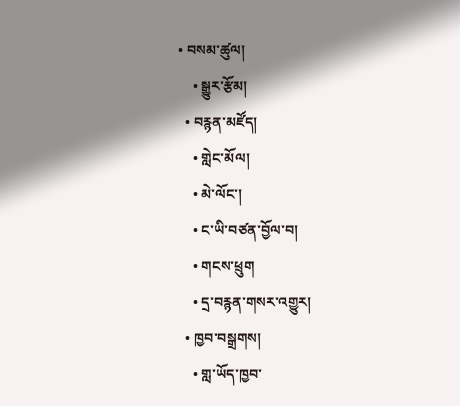• བསམ་ཚུལ།
    • སྒྱུར་རྩོམ།
  • བརྙན་མཛོད།
    • གླེང་མོལ།
    • མེ་ལོང་།
    • ང་ཡི་བཙན་བྱོལ་བ།
    • གངས་ཕྲུག
    • དྲ་བརྙན་གསར་འགྱུར།
  • ཁྱབ་བསྒྲགས།
    • གླ་ཡོད་ཁྱབ་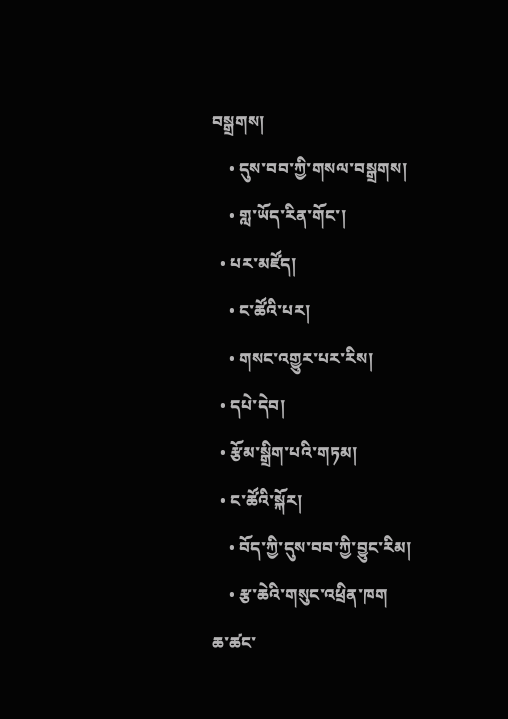བསྒྲགས།
    • དུས་བབ་ཀྱི་གསལ་བསྒྲགས།
    • གླ་ཡོད་རིན་གོང་།
  • པར་མཛོད།
    • ང་ཚོའི་པར།
    • གསང་འགྱུར་པར་རིས།
  • དཔེ་དེབ།
  • རྩོམ་སྒྲིག་པའི་གཏམ།
  • ང་ཚོའི་སྐོར།
    • བོད་ཀྱི་དུས་བབ་ཀྱི་བྱུང་རིམ།
    • རྩ་ཆེའི་གསུང་འཕྲིན་ཁག
ཆ་ཚང་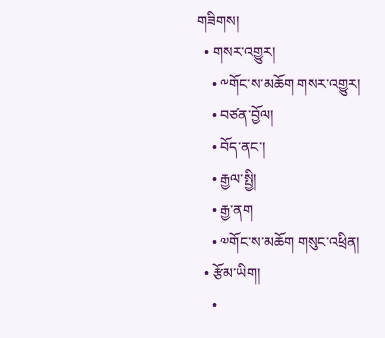གཟིགས།
  • གསར་འགྱུར།
    • ༸གོང་ས་མཆོག གསར་འགྱུར།
    • བཙན་བྱོལ།
    • བོད་ནང་།
    • རྒྱལ་སྤྱི།
    • རྒྱ་ནག
    • ༧གོང་ས་མཆོག གསུང་འཕྲིན།
  • རྩོམ་ཡིག།
    •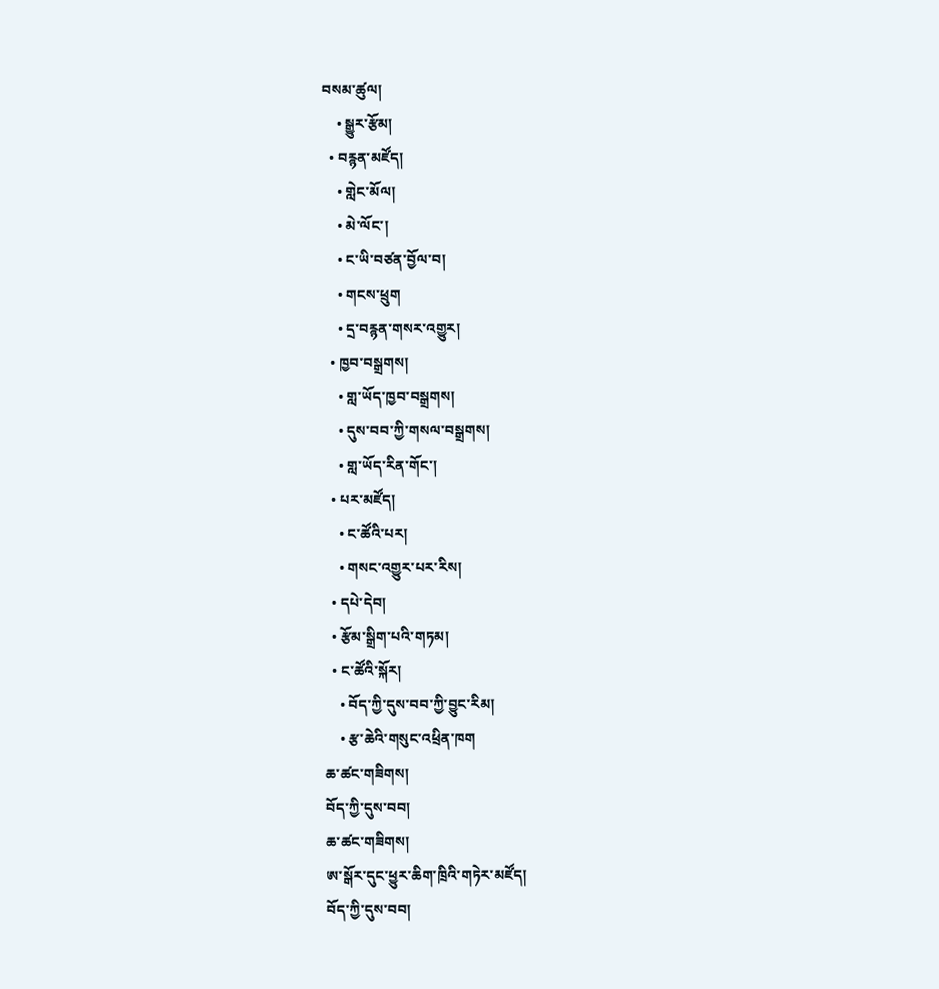བསམ་ཚུལ།
    • སྒྱུར་རྩོམ།
  • བརྙན་མཛོད།
    • གླེང་མོལ།
    • མེ་ལོང་།
    • ང་ཡི་བཙན་བྱོལ་བ།
    • གངས་ཕྲུག
    • དྲ་བརྙན་གསར་འགྱུར།
  • ཁྱབ་བསྒྲགས།
    • གླ་ཡོད་ཁྱབ་བསྒྲགས།
    • དུས་བབ་ཀྱི་གསལ་བསྒྲགས།
    • གླ་ཡོད་རིན་གོང་།
  • པར་མཛོད།
    • ང་ཚོའི་པར།
    • གསང་འགྱུར་པར་རིས།
  • དཔེ་དེབ།
  • རྩོམ་སྒྲིག་པའི་གཏམ།
  • ང་ཚོའི་སྐོར།
    • བོད་ཀྱི་དུས་བབ་ཀྱི་བྱུང་རིམ།
    • རྩ་ཆེའི་གསུང་འཕྲིན་ཁག
ཆ་ཚང་གཟིགས།
བོད་ཀྱི་དུས་བབ།
ཆ་ཚང་གཟིགས།
ཨ་སྒོར་དུང་ཕྱུར་ཆིག་ཁྲིའི་གཏེར་མཛོད།
བོད་ཀྱི་དུས་བབ།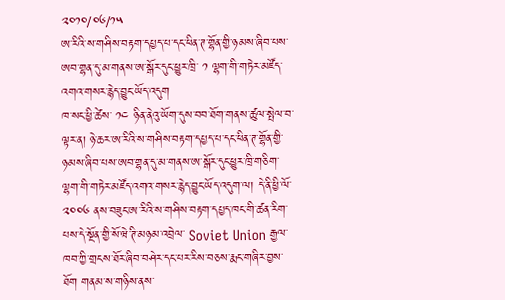༢༠༡༠/༠༦/༡༥
ཨ་རིའི་ས་གཤིས་བརྟག་དཔྱད་པ་དང་ཕིན་ཊ་གྷོན་གྱི་ཉམས་ཞིབ་པས་ཨབ་གྷན་དུ་མ་གནས་ཨ་སྒོར་དུང་ཕྱུར་ཁྲི་ ༡ ལྷག་གི་གཏེར་མཛོད་འགའ་གསར་རྙེད་བྱུང་ཡོད་འདུག
ཁ་སང་ཕྱི་ཚེས་ ༡༤ ཉིན་ནེའུ་ཡོག་དུས་བབ་ཐོག་གནས་ཚུལ་སྤེལ་བ་ལྟར་ན། ཉེ་ཆར་ཨ་རིའི་ས་གཤིས་བརྟག་དཔྱད་པ་དང་ཕིན་ཊ་གྷོན་གྱི་ཉམས་ཞིབ་པས་ཨབ་གྷན་དུ་མ་གནས་ཨ་སྒོར་དུང་ཕྱུར་ཁྲི་གཅིག་ལྷག་གི་གཏེར་མཛོད་འགའ་གསར་རྙེད་བྱུང་ཡོད་འདུག་ལ། དེ་ནི་ཕྱི་ལོ་ ༢༠༠༦ ནས་བཟུང་ཨ་རིའི་ས་གཤིས་བརྟག་དཔྱད་ཁང་གི་ཚན་རིག་པས་དེ་སྔོན་གྱི་སོ་ཝེ་ཊི་མཉམ་འབྲེལ་ Soviet Union རྒྱལ་ཁབ་ཀྱི་གྲངས་ཐོར་ཞིབ་བཤེར་དང་པར་རིས་བཅས་རྨང་གཞིར་བྱས་ཐོག གནམ་ས་གཉིས་ནས་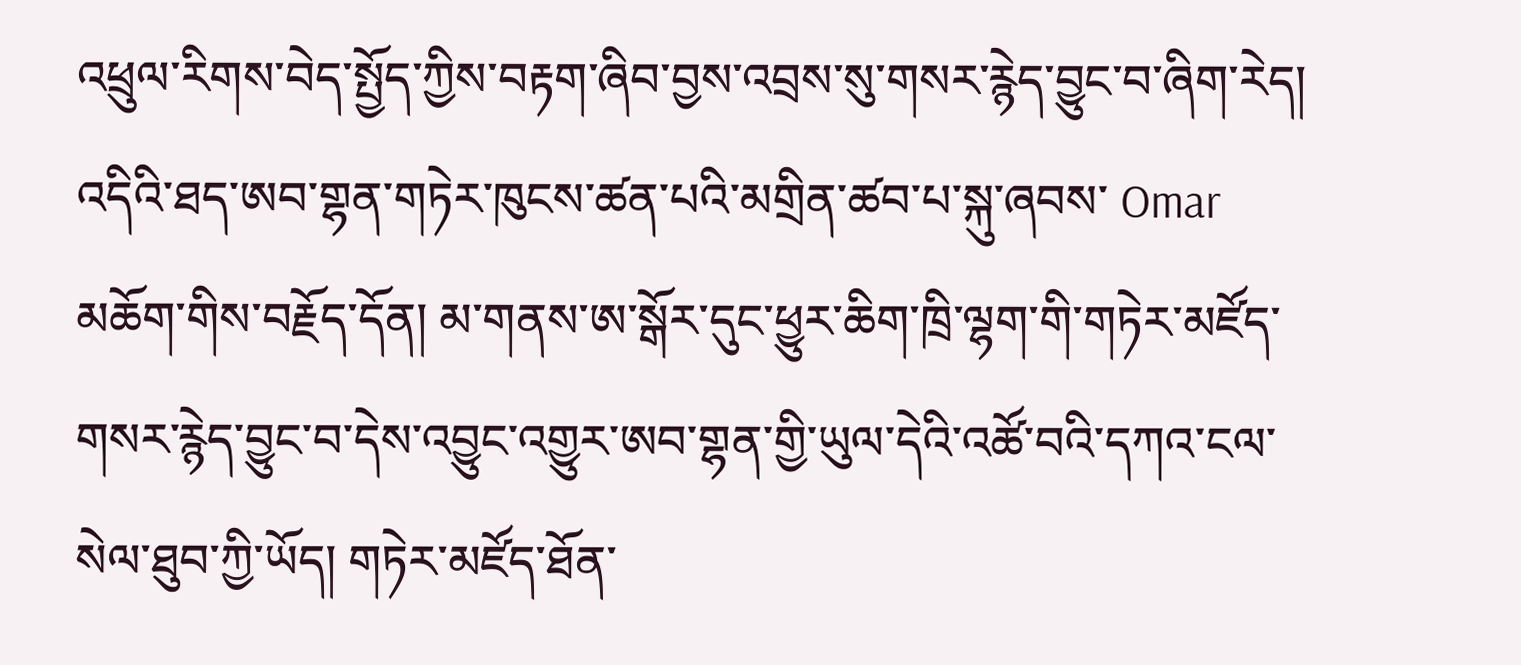འཕྲུལ་རིགས་བེད་སྤྱོད་ཀྱིས་བརྟག་ཞིབ་བྱས་འབྲས་སུ་གསར་རྙེད་བྱུང་བ་ཞིག་རེད། འདིའི་ཐད་ཨབ་གྷན་གཏེར་ཁུངས་ཚན་པའི་མགྲིན་ཚབ་པ་སྐུ་ཞབས་ Omar མཆོག་གིས་བརྗོད་དོན། མ་གནས་ཨ་སྒོར་དུང་ཕྱུར་ཆིག་ཁྲི་ལྷག་གི་གཏེར་མཛོད་གསར་རྙེད་བྱུང་བ་དེས་འབྱུང་འགྱུར་ཨབ་གྷན་གྱི་ཡུལ་དེའི་འཚོ་བའི་དཀའ་ངལ་སེལ་ཐུབ་ཀྱི་ཡོད། གཏེར་མཛོད་ཐོན་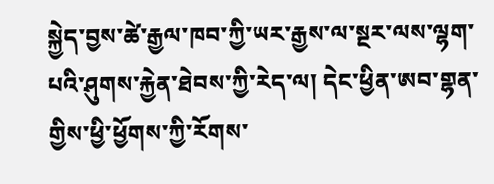སྐྱེད་བྱས་ཚེ་རྒྱལ་ཁབ་ཀྱི་ཡར་རྒྱས་ལ་སྔར་ལས་ལྷག་པའི་ཤུགས་རྐྱེན་ཐེབས་ཀྱི་རེད་ལ། དེང་ཕྱིན་ཨབ་གྷན་གྱིས་ཕྱི་ཕྱོགས་ཀྱི་རོགས་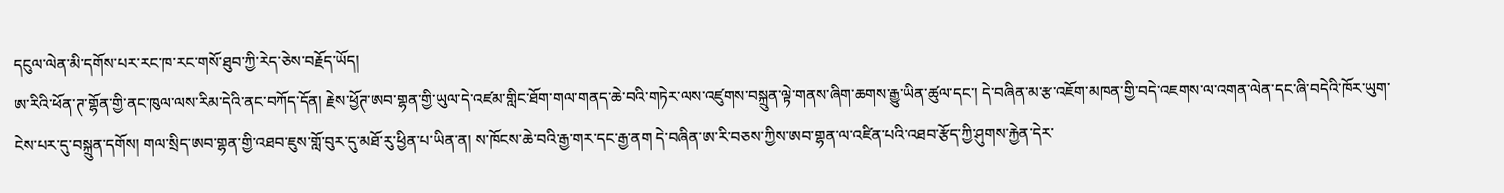དངུལ་ལེན་མི་དགོས་པར་རང་ཁ་རང་གསོ་ཐུབ་ཀྱི་རེད་ཅེས་བརྗོད་ཡོད།
ཨ་རིའི་ཕོན་ཊ་གྷོན་གྱི་ནང་ཁུལ་ལས་རིམ་དེའི་ནང་བཀོད་དོན། རྗེས་ཕྱོཊ་ཨབ་གྷན་གྱི་ཡུལ་དེ་འཛམ་གླིང་ཐོག་གལ་གནད་ཆེ་བའི་གཏེར་ལས་འཛུགས་བསྐྲུན་ལྟེ་གནས་ཞིག་ཆགས་རྒྱུ་ཡིན་ཚུལ་དང་། དེ་བཞིན་མ་རྩ་འཇོག་མཁན་གྱི་བདེ་འཇགས་ལ་འགན་ལེན་དང་ཞི་བདེའི་ཁོར་ཡུག་ངེས་པར་དུ་བསྐྲུན་དགོས། གལ་སྲིད་ཨབ་གྷན་གྱི་འཐབ་ཇུས་གློ་བུར་དུ་མཐོ་རུ་ཕྱིན་པ་ཡིན་ན། ས་ཁོངས་ཆེ་བའི་རྒྱ་གར་དང་རྒྱ་ནག དེ་བཞིན་ཨ་རི་བཅས་ཀྱིས་ཨབ་གྷན་ལ་འཛིན་པའི་འཐབ་རྩོད་ཀྱི་ཤུགས་རྐྱེན་དེར་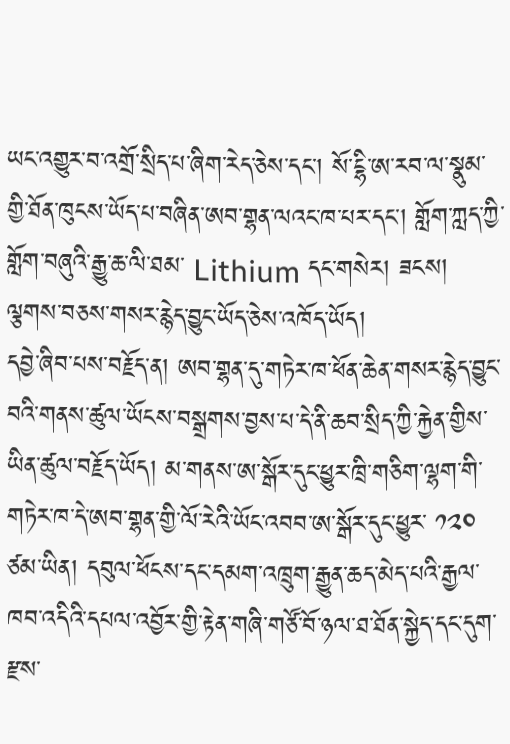ཡང་འགྱུར་བ་འགྲོ་སྲིད་པ་ཞིག་རེད་ཅེས་དང་། སོ་ངྷི་ཨ་རབ་ལ་སྣུམ་གྱི་ཐོན་ཁུངས་ཡོད་པ་བཞིན་ཨབ་གྷན་ལའང་ཁ་པར་དང་། གློག་ཀླད་ཀྱི་གློག་བཞུའི་རྒྱུ་ཆ་ལི་ཐམ་ Lithium དང་གསེར། ཟངས། ལྕགས་བཅས་གསར་རྙེད་བྱུང་ཡོད་ཅེས་འཁོད་ཡོད།
དབྱེ་ཞིབ་པས་བརྗོད་ན། ཨབ་གྷན་དུ་གཏེར་ཁ་ཕོན་ཆེན་གསར་རྙེད་བྱུང་བའི་གནས་ཚུལ་ཡོངས་བསྒྲགས་བྱས་པ་དེ་ནི་ཆབ་སྲིད་ཀྱི་རྐྱེན་གྱིས་ཡིན་ཚུལ་བརྗོད་ཡོད། མ་གནས་ཨ་སྒོར་དུང་ཕྱུར་ཁྲི་གཅིག་ལྷག་གི་གཏེར་ཁ་དེ་ཨབ་གྷན་གྱི་ལོ་རེའི་ཡོང་འབབ་ཨ་སྒོར་དུང་ཕྱུར་ ༡༢༠ ཙམ་ཡིན། དབུལ་ཕོངས་དང་དམག་འཁྲུག་རྒྱུན་ཆད་མེད་པའི་རྒྱལ་ཁབ་འདིའི་དཔལ་འབྱོར་གྱི་རྟེན་གཞི་གཙོ་བོ་ཉལ་ཐ་ཐོན་སྐྱེད་དང་དུག་རྫས་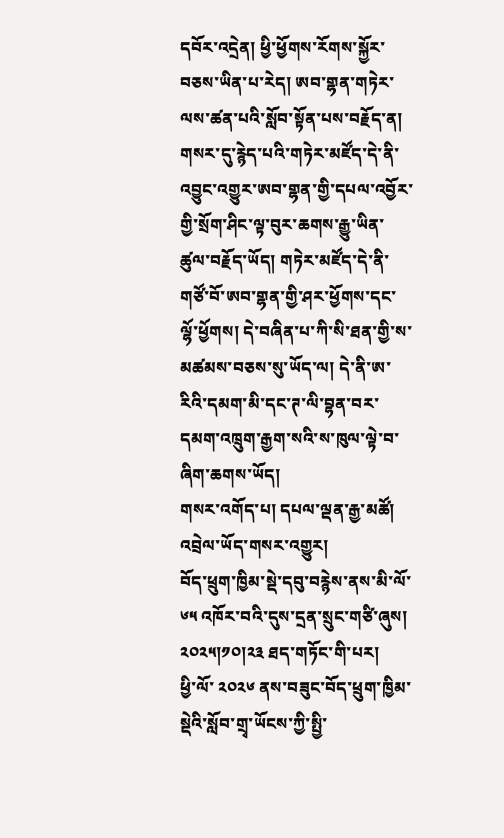དབོར་འདྲེན། ཕྱི་ཕྱོགས་རོགས་སྐྱོར་བཅས་ཡིན་པ་རེད། ཨབ་གྷན་གཏེར་ལས་ཚན་པའི་སློབ་སྟོན་པས་བརྗོད་ན། གསར་དུ་རྙེད་པའི་གཏེར་མཛོད་དེ་ནི་འབྱུང་འགྱུར་ཨབ་གྷན་གྱི་དཔལ་འབྱོར་གྱི་སྲོག་ཤིང་ལྟ་བུར་ཆགས་རྒྱུ་ཡིན་ཚུལ་བརྗོད་ཡོད། གཏེར་མཛོད་དེ་ནི་གཙོ་བོ་ཨབ་གྷན་གྱི་ཤར་ཕྱོགས་དང་ལྷོ་ཕྱོགས། དེ་བཞིན་པ་ཀི་སི་ཐན་གྱི་ས་མཚམས་བཅས་སུ་ཡོད་ལ། དེ་ནི་ཨ་རིའི་དམག་མི་དང་ཊ་ལི་བྷན་བར་དམག་འཁྲུག་རྒྱག་སའི་ས་ཁུལ་ལྟེ་བ་ཞིག་ཆགས་ཡོད།
གསར་འགོད་པ། དཔལ་ལྡན་རྒྱ་མཚོ།
འབྲེལ་ཡོད་གསར་འགྱུར།
བོད་ཕྲུག་ཁྱིམ་སྡེ་དབུ་བརྙེས་ནས་མི་ལོ་ ༦༥ འཁོར་བའི་དུས་དྲན་སྲུང་གཙི་ཞུས། ༢༠༢༥།༡༠།༢༣ ཐད་གཏོང་གི་པར།
ཕྱི་ལོ་ ༢༠༢༦ ནས་བཟུང་བོད་ཕྲུག་ཁྱིམ་སྡེའི་སློབ་གྲྭ་ཡོངས་ཀྱི་སྤྱི་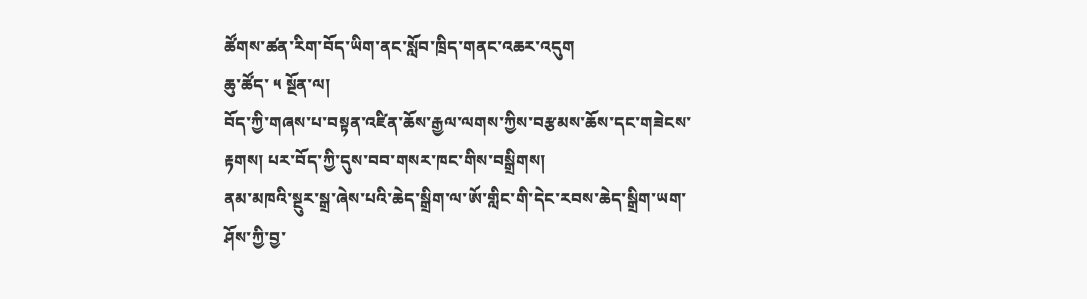ཚོགས་ཚན་རིག་བོད་ཡིག་ནང་སློབ་ཁྲིད་གནང་འཆར་འདུག
ཆུ་ཚོད་ ༥ སྔོན་ལ།
བོད་ཀྱི་གཞས་པ་བསྟན་འཛིན་ཆོས་རྒྱལ་ལགས་ཀྱིས་བརྩམས་ཆོས་དང་གཟེངས་རྟགས། པར་བོད་ཀྱི་དུས་བབ་གསར་ཁང་གིས་བསྒྲིགས།
ནམ་མཁའི་སྔུར་སྒྲ་ཞེས་པའི་ཆེད་སྒྲིག་ལ་ཨོ་གླིང་གི་དེང་རབས་ཆེད་སྒྲིག་ཡག་ཤོས་ཀྱི་བྱ་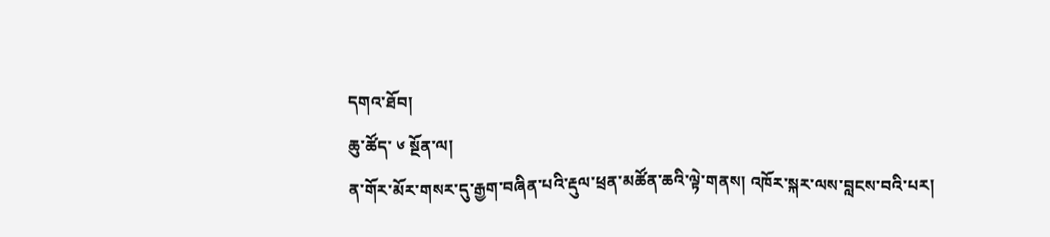དགའ་ཐོབ།
ཆུ་ཚོད་ ༦ སྔོན་ལ།
ན་གོར་མོར་གསར་དུ་རྒྱག་བཞིན་པའི་རྡུལ་ཕྲན་མཚོན་ཆའི་ལྟེ་གནས། འཁོར་སྐར་ལས་བླངས་བའི་པར།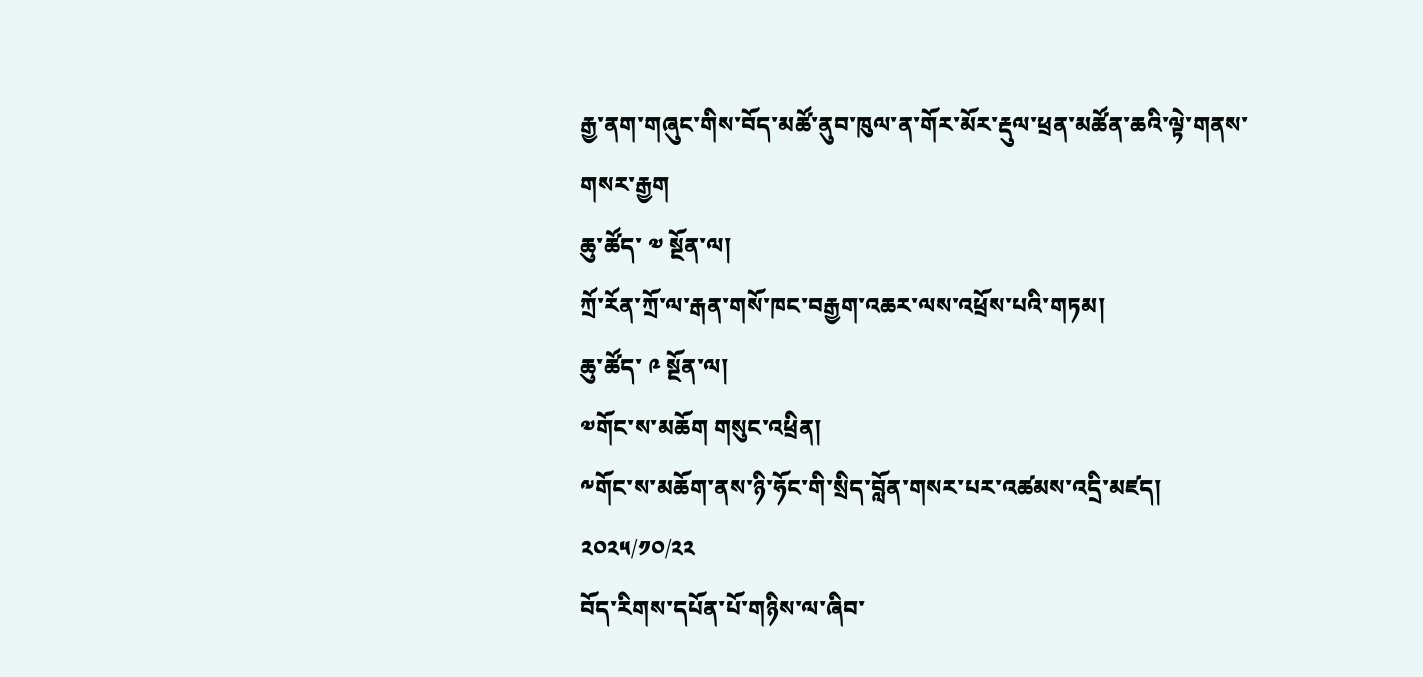རྒྱ་ནག་གཞུང་གིས་བོད་མཚོ་ནུབ་ཁུལ་ན་གོར་མོར་རྡུལ་ཕྲན་མཚོན་ཆའི་ལྟེ་གནས་གསར་རྒྱག
ཆུ་ཚོད་ ༧ སྔོན་ལ།
ཀྲོ་རོན་ཀྲོ་ལ་རྒན་གསོ་ཁང་བརྒྱག་འཆར་ལས་འཕྲོས་པའི་གཏམ།
ཆུ་ཚོད་ ༩ སྔོན་ལ།
༧གོང་ས་མཆོག གསུང་འཕྲིན།
༸གོང་ས་མཆོག་ནས་ཉི་ཧོང་གི་སྲིད་བློན་གསར་པར་འཚམས་འདྲི་མཛད།
༢༠༢༥/༡༠/༢༢
བོད་རིགས་དཔོན་པོ་གཉིས་ལ་ཞིབ་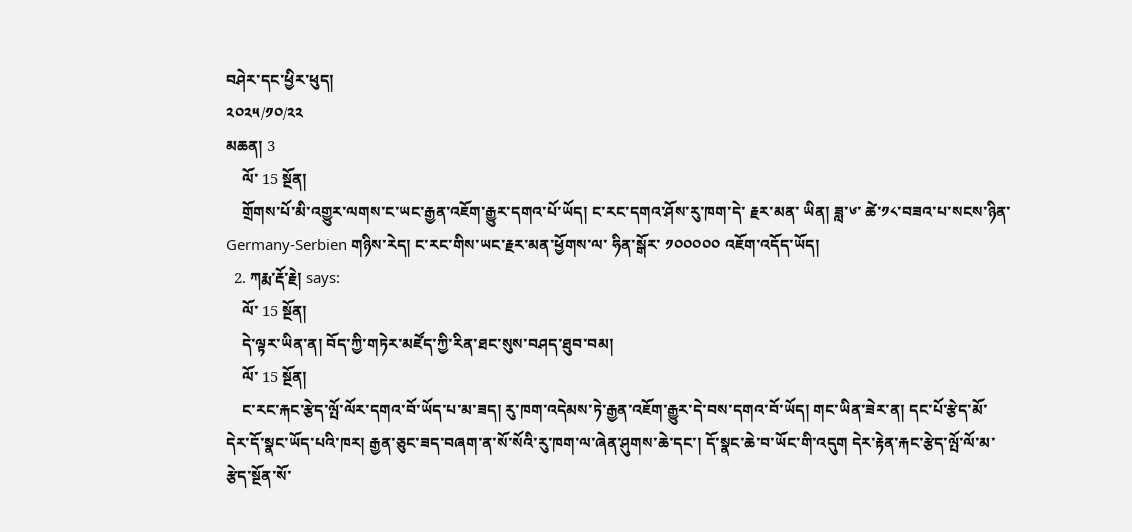བཤེར་དང་ཕྱིར་ཕུད།
༢༠༢༥/༡༠/༢༢
མཆན། 3
    ལོ་ 15 སྔོན།
    གྲོགས་པོ་མི་འགྱུར་ལགས་ང་ཡང་རྒྱན་འཇོག་རྒྱུར་དགའ་པོ་ཡོད། ང་རང་དགའ་ཤོས་རུ་ཁག་དེ་ རྗར་མན་ ཡིན། ཟླ་༦་ ཚེ་༡༨་བཟའ་པ་སངས་ཉིན་Germany-Serbien གཉིས་རེད། ང་རང་གིས་ཡང་རྗར་མན་ཕྱོགས་ལ་ ཧིན་སྒོར་ ༡༠༠༠༠༠ འཇོག་འདོད་ཡོད།
  2. ཀརྨ་རྡོ་རྗེ། says:
    ལོ་ 15 སྔོན།
    དེ་ལྟར་ཡིན་ན། བོད་ཀྱི་གཏེར་མཛོད་ཀྱི་རིན་ཐང་སུས་བཤད་ཐུབ་བམ།
    ལོ་ 15 སྔོན།
    ང་རང་རྐང་རྩེད་ལྤོ་ལོར་དགའ་བོ་ཡོད་པ་མ་ཟད། རུ་ཁག་འདེམས་ཏེ་རྒྱན་འཇོག་རྒྱུར་དེ་བས་དགའ་བོ་ཡོད། གང་ཡིན་ཟེར་ན། དང་པོ་རྩེད་མོ་དེར་དོ་སྣང་ཡོད་པའི་ཁར། རྒྱན་ཅུང་ཟད་བཞག་ན་སོ་སོའི་རུ་ཁག་ལ་ཞེན་ཤུགས་ཆེ་དང་། དོ་སྣང་ཆེ་བ་ཡོང་གི་འདུག དེར་རྟེན་རྐང་རྩེད་ལྤོ་ལོ་མ་རྩེད་སྔོན་སོ་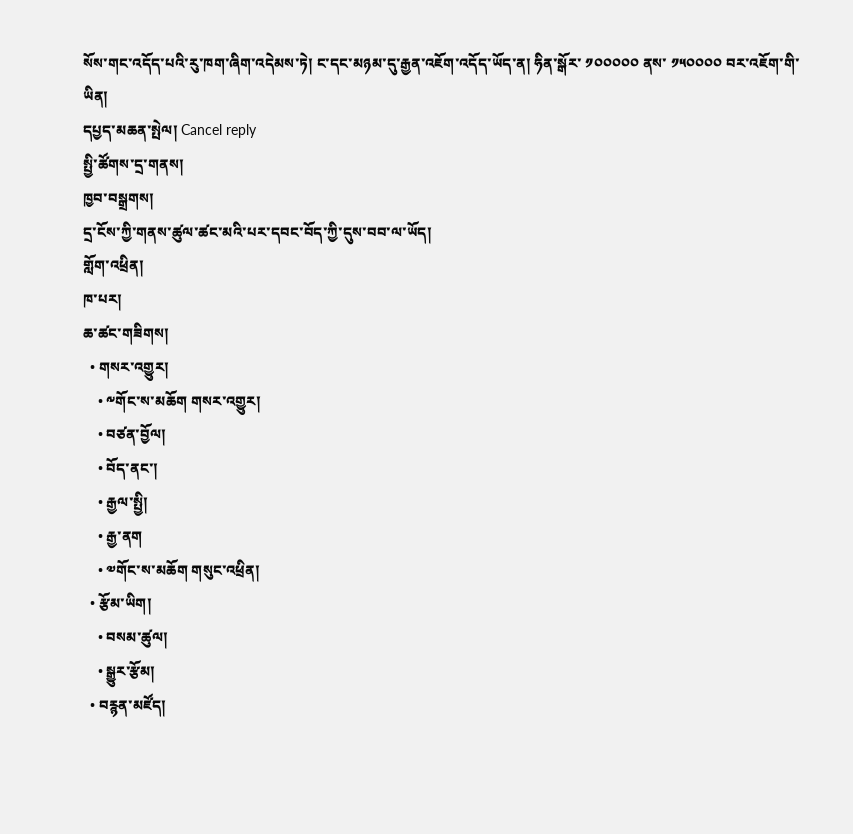སོས་གང་འདོད་པའི་རུ་ཁག་ཞིག་འདེམས་ཏེ། ང་དང་མཉམ་དུ་རྒྱན་འཇོག་འདོད་ཡོད་ན། ཧིན་སྒོར་ ༡༠༠༠༠༠ ནས་ ༡༥༠༠༠༠ བར་འཇོག་གི་ཡིན།
དཔྱད་མཆན་སྤེལ། Cancel reply
སྤྱི་ཚོགས་དྲ་གནས།
ཁྱབ་བསྒྲགས།
དྲ་ངོས་ཀྱི་གནས་ཚུལ་ཚང་མའི་པར་དབང་བོད་ཀྱི་དུས་བབ་ལ་ཡོད།
གློག་འཕྲིན།
ཁ་པར།
ཆ་ཚང་གཟིགས།
  • གསར་འགྱུར།
    • ༸གོང་ས་མཆོག གསར་འགྱུར།
    • བཙན་བྱོལ།
    • བོད་ནང་།
    • རྒྱལ་སྤྱི།
    • རྒྱ་ནག
    • ༧གོང་ས་མཆོག གསུང་འཕྲིན།
  • རྩོམ་ཡིག།
    • བསམ་ཚུལ།
    • སྒྱུར་རྩོམ།
  • བརྙན་མཛོད།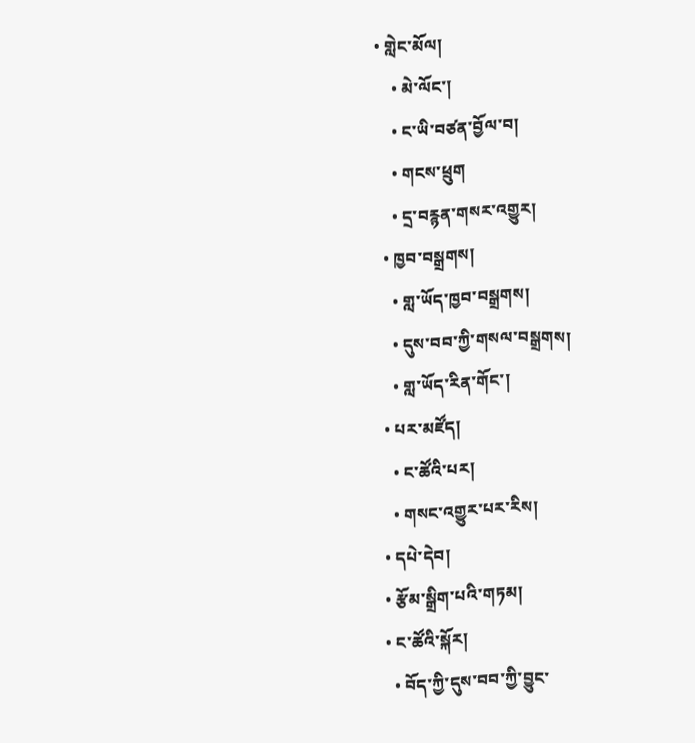• གླེང་མོལ།
    • མེ་ལོང་།
    • ང་ཡི་བཙན་བྱོལ་བ།
    • གངས་ཕྲུག
    • དྲ་བརྙན་གསར་འགྱུར།
  • ཁྱབ་བསྒྲགས།
    • གླ་ཡོད་ཁྱབ་བསྒྲགས།
    • དུས་བབ་ཀྱི་གསལ་བསྒྲགས།
    • གླ་ཡོད་རིན་གོང་།
  • པར་མཛོད།
    • ང་ཚོའི་པར།
    • གསང་འགྱུར་པར་རིས།
  • དཔེ་དེབ།
  • རྩོམ་སྒྲིག་པའི་གཏམ།
  • ང་ཚོའི་སྐོར།
    • བོད་ཀྱི་དུས་བབ་ཀྱི་བྱུང་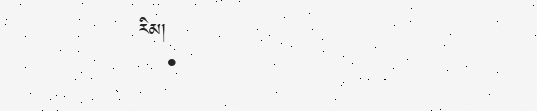རིམ།
    •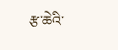རྩ་ཆེའི་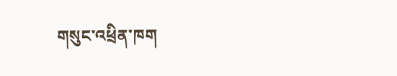གསུང་འཕྲིན་ཁག